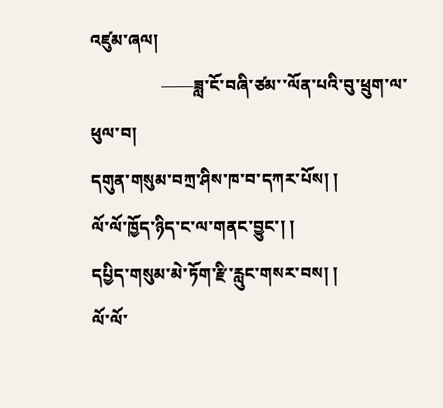འཛུམ་ཞལ།
                 ——ཟླ་ངོ་བཞི་ཙམ་་ལོན་པའི་བུ་ཕྲུག་ལ་ཕུལ་བ།
དགུན་གསུམ་བཀྲ་ཤིས་ཁ་བ་དཀར་པོས། །
ལོ་ལོ་ཁྱོད་ཉིད་ང་ལ་གནང་བྱུང་། །
དཔྱིད་གསུམ་མེ་ཏོག་རྫི་རླུང་གསར་བས། །
ལོ་ལོ་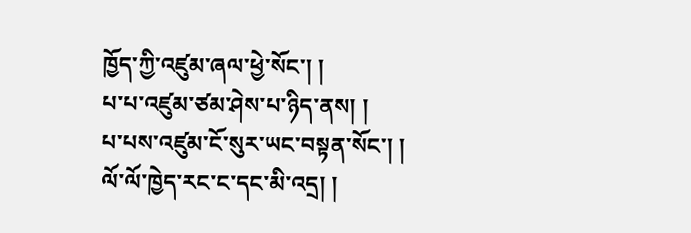ཁྱོད་ཀྱི་འཛུམ་ཞལ་ཕྱེ་སོང་། །
པ་པ་འཛུམ་ཙམ་ཤེས་པ་ཉིད་ནས། །
པ་པས་འཛུམ་ངོ་སུར་ཡང་བསྟན་སོང་། །
ལོ་ལོ་ཁྱེད་རང་ང་དང་མི་འདྲ། །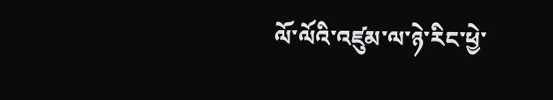ལོ་ལོའི་འཛུམ་ལ་ཉེ་རིང་ཕྱེ་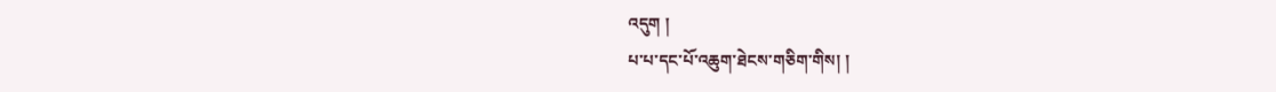འདུག །
པ་པ་དང་པོ་འཆུག་ཐེངས་གཅིག་གིས། །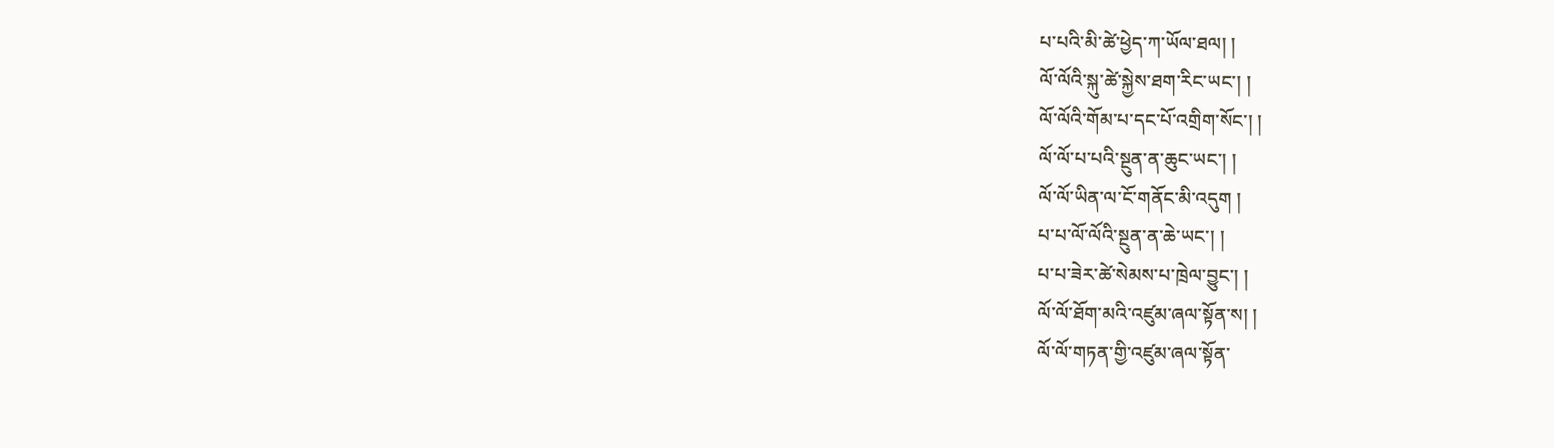པ་པའི་མི་ཚེ་ཕྱེད་ཀ་ཡོལ་ཐལ། །
ལོ་ལོའི་སྐུ་ཚེ་སྐྱེས་ཐག་རིང་ཡང་། །
ལོ་ལོའི་གོམ་པ་དང་པོ་འགྲིག་སོང་། །
ལོ་ལོ་པ་པའི་སྔུན་ན་ཆུང་ཡང་། །
ལོ་ལོ་ཡིན་ལ་ངོ་གནོང་མི་འདུག །
པ་པ་ལོ་ལོའི་སྔུན་ན་ཆེ་ཡང་། །
པ་པ་ཟེར་ཚེ་སེམས་པ་ཁྲེལ་བྱུང་། །
ལོ་ལོ་ཐོག་མའི་འཛུམ་ཞལ་སྟོན་ས། །
ལོ་ལོ་གཏན་གྱི་འཛུམ་ཞལ་སྟོན་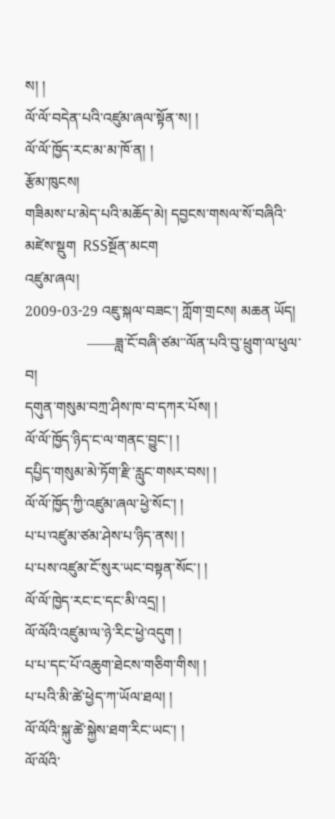ས། །
ལོ་ལོ་བདེན་པའི་འཛུམ་ཞལ་སྟོན་ས། །
ལོ་ལོ་ཁྱོད་རང་མ་མ་ཁོ་ན། །
རྩོམ་ཁུངས།
གཟིམས་པ་མེད་པའི་མཆོད་མེ། དབྱངས་གསལ་སོ་བཞིའི་མཛེས་སྡུག  RSSསྔོན་མངག
འཛུམ་ཞལ།
2009-03-29 འཇུ་སྐལ་བཟང་། ཀློག་གྲངས། མཆན ཡོད།
                 ——ཟླ་ངོ་བཞི་ཙམ་་ལོན་པའི་བུ་ཕྲུག་ལ་ཕུལ་བ།
དགུན་གསུམ་བཀྲ་ཤིས་ཁ་བ་དཀར་པོས། །
ལོ་ལོ་ཁྱོད་ཉིད་ང་ལ་གནང་བྱུང་། །
དཔྱིད་གསུམ་མེ་ཏོག་རྫི་རླུང་གསར་བས། །
ལོ་ལོ་ཁྱོད་ཀྱི་འཛུམ་ཞལ་ཕྱེ་སོང་། །
པ་པ་འཛུམ་ཙམ་ཤེས་པ་ཉིད་ནས། །
པ་པས་འཛུམ་ངོ་སུར་ཡང་བསྟན་སོང་། །
ལོ་ལོ་ཁྱེད་རང་ང་དང་མི་འདྲ། །
ལོ་ལོའི་འཛུམ་ལ་ཉེ་རིང་ཕྱེ་འདུག །
པ་པ་དང་པོ་འཆུག་ཐེངས་གཅིག་གིས། །
པ་པའི་མི་ཚེ་ཕྱེད་ཀ་ཡོལ་ཐལ། །
ལོ་ལོའི་སྐུ་ཚེ་སྐྱེས་ཐག་རིང་ཡང་། །
ལོ་ལོའི་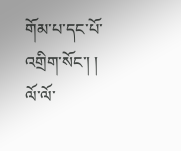གོམ་པ་དང་པོ་འགྲིག་སོང་། །
ལོ་ལོ་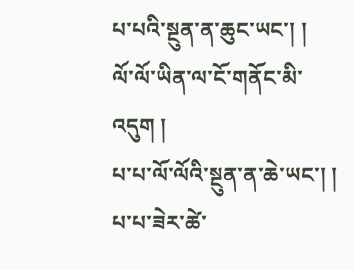པ་པའི་སྔུན་ན་ཆུང་ཡང་། །
ལོ་ལོ་ཡིན་ལ་ངོ་གནོང་མི་འདུག །
པ་པ་ལོ་ལོའི་སྔུན་ན་ཆེ་ཡང་། །
པ་པ་ཟེར་ཚེ་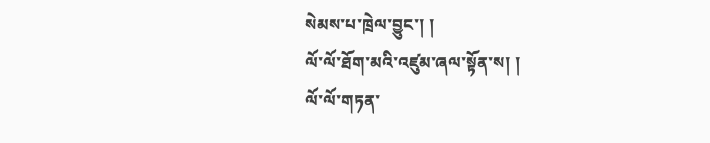སེམས་པ་ཁྲེལ་བྱུང་། །
ལོ་ལོ་ཐོག་མའི་འཛུམ་ཞལ་སྟོན་ས། །
ལོ་ལོ་གཏན་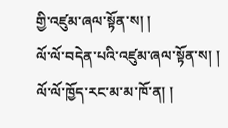གྱི་འཛུམ་ཞལ་སྟོན་ས། །
ལོ་ལོ་བདེན་པའི་འཛུམ་ཞལ་སྟོན་ས། །
ལོ་ལོ་ཁྱོད་རང་མ་མ་ཁོ་ན། །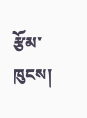རྩོམ་ཁུངས།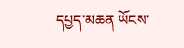དཔྱད་མཆན ཡོངས་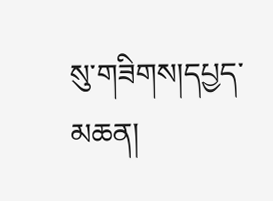སུ་གཟིགས།དཔྱད་མཆན།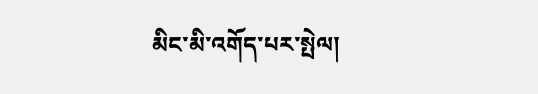མིང་མི་འགོད་པར་སྤེལ།